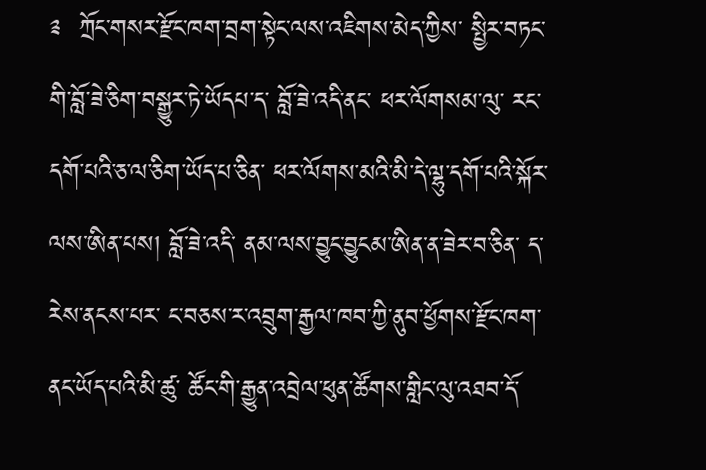༉  ཀྲོང་གསར་རྫོང་ཁག་བྲག་སྟེང་ལས་འཇིགས་མེད་ཀྱིས་ སྤྱིར་བཏང་གི་བློ་ཟེ་ཅིག་བསྒྱུར་ཏེ་ཡོདཔ་ད་ བློ་ཟེ་འདི་ནང་ ཕར་ལོགསམ་ལུ་ རང་དགོ་པའི་ཅ་ལ་ཅིག་ཡོད་པ་ཅིན་ ཕར་ལོགས་མའི་མི་དེ་ལྷུ་དགོ་པའི་སྐོར་ལས་ཨིན་པས། བློ་ཟེ་འདི་ ནམ་ལས་བྱུང་བྱུངམ་ཨིན་ན་ཟེར་བ་ཅིན་ ད་རེས་ནངས་པར་ ང་བཅས་ར་འབྲུག་རྒྱལ་ཁབ་ཀྱི་ནུབ་ཕྱོགས་རྫོང་ཁག་ནང་ཡོད་པའི་མི་ཚུ་ ཚོང་གི་རྒྱུན་འབྲེལ་ཕུན་ཚོགས་གླིང་ལུ་འཐབ་དོ་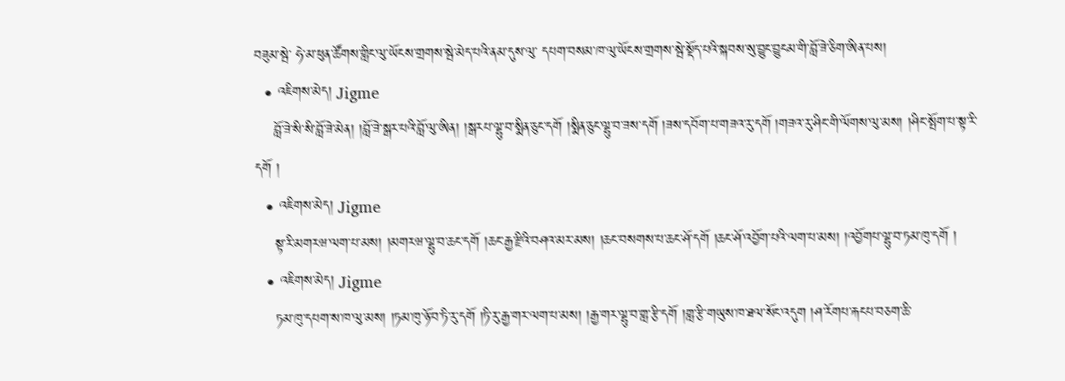བཟུམ་སྦེ་ ཧེ་མ་ཕུན་ཚོགས་གླིང་ལུ་ཡོངས་གྲགས་སྦེ་མེད་པའི་ནམ་དུས་ལུ་ དཔག་བསམ་ཁ་ལུ་ཡོངས་གྲགས་སྦེ་སྡོད་པའི་སྐབས་སུ་བྱུང་བྱུངམ་གི་བློ་ཟེ་ཅིག་ཨིན་པས།
  • འཇིགས་མེད། Jigme
    བློ་ཟེ་སི་སི་བློ་ཟེ་མེན། །བློ་ཟེ་སྒར་པའི་བློ་ལུ་ཨིན། །སྒརཔ་ལྷུ་བ་སྨིན་ཅུང་དགོ །སྨིན་ཅུང་ལྷུ་བ་ཟས་དགོ །ཟས་དབོག་པ་གཟའ་རུ་དགོ །གཟའ་རུ་ཤིང་གི་ལོགས་ལུ་མས། །ཤིང་སྤོག་པ་སྟ་རི་དགོ །
  • འཇིགས་མེད། Jigme
    སྟ་རི་མགརཝ་ལག་པ་མས། །མགརཝ་ལྷུ་བ་ཆང་དགོ །ཆང་རྒྱ་རྫིའི་བཤའ་མར་མས། །ཆང་བསགས་པ་ཆང་ཤོ་དགོ །ཆང་ཤོ་འབྱོག་པའི་ལག་པ་མས། །འབྱོགཔ་ལྷུ་བ་ཏམ་ཁུ་དགོ །
  • འཇིགས་མེད། Jigme
    ཏམ་ཁུ་དཔག་ས་ཁ་ལུ་མས། །ཏམ་ཁུ་ཉོ་བ་ཏི་རུ་དགོ །ཏི་རུ་རྒྱ་གར་ལག་པ་མས། །རྒྱ་གར་ལྷུ་བ་གླ་རྩི་དགོ །གླ་རྩི་གཡུས་ཁ་ཐལ་སོང་འདུག །ཤ་རོགཔ་རྐངཔ་བཅག་ཆི་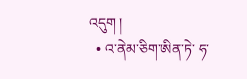འདུག །
  • འ་ནེམ་ཅིག་ཨིན་ཏེ་ ཧ་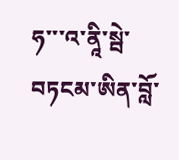ཧ་་་འ་ནཱི་སྦེ་བཏངམ་ཨིན་བློ་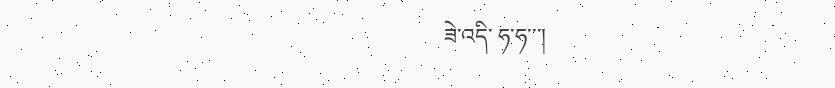ཟེ་འདི་ ཧ་ཧ་་་།